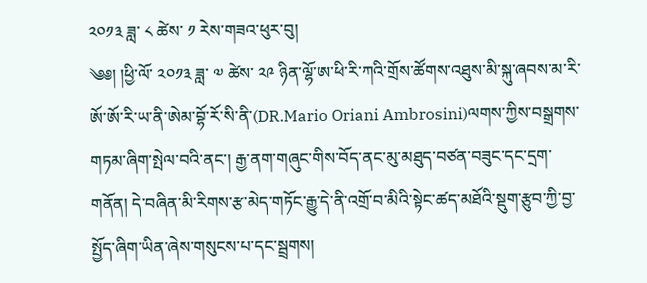༢༠༡༣ ཟླ་ ༨ ཚེས་ ༡ རེས་གཟའ་ཕུར་བུ།
༄༅། །ཕྱི་ལོ་ ༢༠༡༣ ཟླ་ ༧ ཚེས་ ༢༩ ཉིན་ལྷོ་ཨ་ཕི་རི་ཀའི་གྲོས་ཚོགས་འཐུས་མི་སྐུ་ཞབས་མ་རི་ཨོ་ཨོ་རི་ཡ་ནི་ཨེམ་བྷོ་རོ་སི་ནི་(DR.Mario Oriani Ambrosini)ལགས་ཀྱིས་བསྒྲགས་གཏམ་ཞིག་སྤེལ་བའི་ནང་། རྒྱ་ནག་གཞུང་གིས་བོད་ནང་མུ་མཐུད་བཙན་བཟུང་དང་དྲག་གནོན། དེ་བཞིན་མི་རིགས་རྩ་མེད་གཏོང་རྒྱུ་དེ་ནི་འགྲོ་བ་མིའི་སྟེང་ཚད་མཐོའི་སྡུག་རྩུབ་ཀྱི་བྱ་སྤྱོད་ཞིག་ཡིན་ཞེས་གསུངས་པ་དང་སྦྲགས།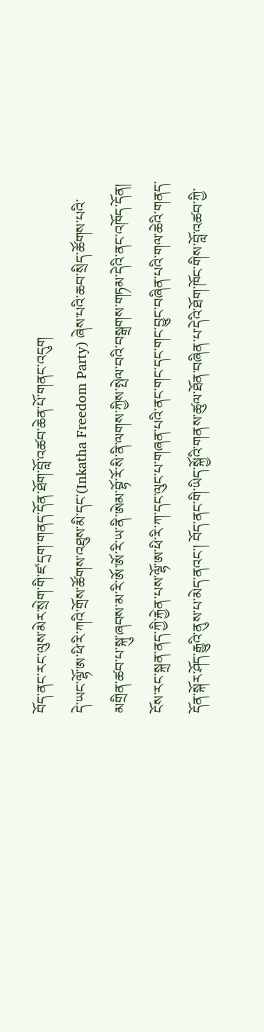བོད་ནང་རང་ལུས་མེར་སྲེག་གི་ཛ་དྲག་གནད་དོན་ཐོག་བློ་འཚབ་ཆེན་པོ་གནང་འདུག
དེ་ཡང་ལྷོ་ཨ་ཕི་རི་ཀའི་གྲོས་ཚོགས་འཐུས་མི་དང་(Inkatha Freedom Party) ཞེས་པའི་ཆབ་སྲིད་ཚོགས་པའི་མགྲིན་ཚབ་པ་སྐུ་ཞབས་མ་རི་ཨོ་ཨོ་རི་ཡ་ནི་ཨེམ་བྷོ་རོ་སི་ནི་ལགས་ཀྱིས་སྤེལ་བའི་བསྒྲགས་གཏམ་དེའི་ནང་འཁོད་དོན། ངོས་རང་སྐྲན་ནད་ཀྱི་རྐྱེན་པས་ལྷོ་ཨ་ཕི་རི་ཀ་དང་ལུང་པ་གཞན་པའི་ནང་གང་དང་གང་བྱུང་བཞིན་པའི་གལ་ཆེའི་གནད་དོན་སྐོར་ཤོད་རྒྱུའི་ནུས་པ་མེད་ནའང་། བོད་ནང་གི་ཡིད་སྐྱོའི་གནས་ཚུལ་ཐོན་བཞིན་པ་དེའི་ཐོག་ཁོང་གིས་བློ་འཚབ་ཀྱི་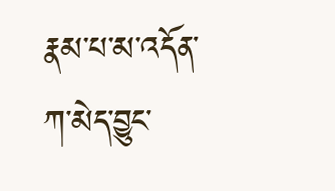རྣམ་པ་མ་འདོན་ཀ་མེད་བྱུང་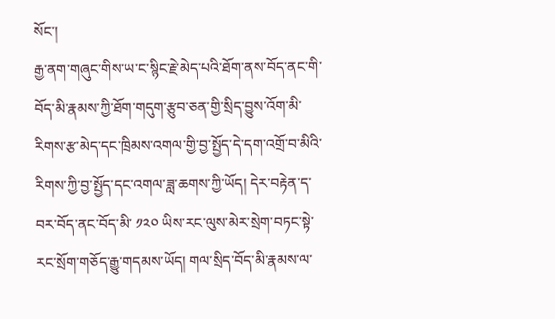སོང་།
རྒྱ་ནག་གཞུང་གིས་ཡ་ང་སྙིང་རྗེ་མེད་པའི་ཐོག་ནས་བོད་ནང་གི་བོད་མི་རྣམས་ཀྱི་ཐོག་གདུག་རྩུབ་ཅན་གྱི་སྲིད་བྱུས་འོག་མི་རིགས་རྩ་མེད་དང་ཁྲིམས་འགལ་གྱི་བྱ་སྤྱོད་དེ་དག་འགྲོ་བ་མིའི་རིགས་ཀྱི་བྱ་སྤྱོད་དང་འགལ་ཟླ་ཆགས་ཀྱི་ཡོད། དེར་བརྟེན་ད་བར་བོད་ནང་བོད་མི་ ༡༢༠ ཡིས་རང་ལུས་མེར་སྲེག་བཏང་སྟེ་རང་སྲོག་གཅོད་རྒྱུ་གདམས་ཡོད། གལ་སྲིད་བོད་མི་རྣམས་ལ་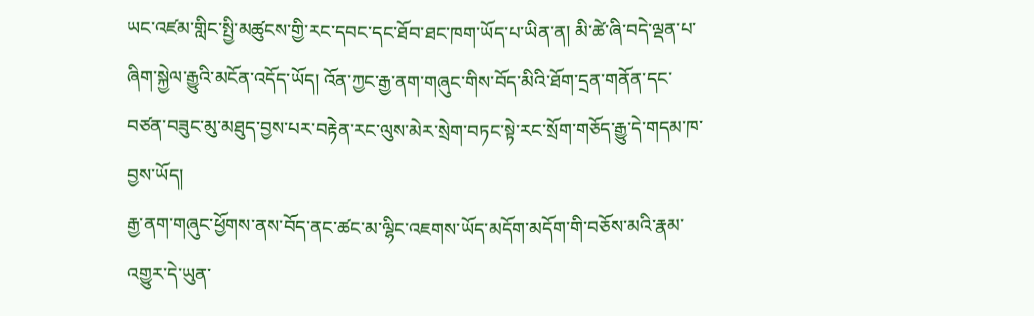ཡང་འཛམ་གླིང་སྤྱི་མཚུངས་གྱི་རང་དབང་དང་ཐོབ་ཐང་ཁག་ཡོད་པ་ཡིན་ན། མི་ཚེ་ཞི་བདེ་ལྡན་པ་ཞིག་སྐྱེལ་རྒྱུའི་མངོན་འདོད་ཡོད། འོན་ཀྱང་རྒྱ་ནག་གཞུང་གིས་བོད་མིའི་ཐོག་དྲན་གནོན་དང་བཙན་བཟུང་མུ་མཐུད་བྱས་པར་བརྟེན་རང་ལུས་མེར་སྲེག་བཏང་སྟེ་རང་སྲོག་གཅོད་རྒྱུ་དེ་གདམ་ཁ་བྱས་ཡོད།
རྒྱ་ནག་གཞུང་ཕྱོགས་ནས་བོད་ནང་ཚང་མ་ལྷིང་འཇགས་ཡོད་མདོག་མདོག་གི་བཅོས་མའི་རྣམ་འགྱུར་དེ་ཡུན་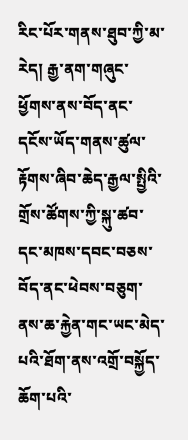རིང་པོར་གནས་ཐུབ་ཀྱི་མ་རེད། རྒྱ་ནག་གཞུང་ཕྱོགས་ནས་བོད་ནང་དངོས་ཡོད་གནས་ཚུལ་རྟོགས་ཞིབ་ཆེད་རྒྱལ་སྤྱིའི་གྲོས་ཚོགས་ཀྱི་སྐུ་ཚབ་དང་མཁས་དབང་བཅས་བོད་ནང་ཕེབས་བཅུག་ནས་ཆ་རྐྱེན་གང་ཡང་མེད་པའི་ཐོག་ནས་འགྲོ་བསྐྱོད་ཆོག་པའི་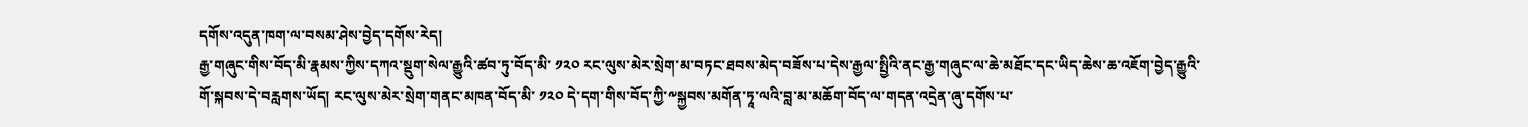དགོས་འདུན་ཁག་ལ་བསམ་ཤེས་བྱེད་དགོས་རེད།
རྒྱ་གཞུང་གིས་བོད་མི་རྣམས་ཀྱིས་དཀའ་སྡུག་སེལ་རྒྱུའི་ཚབ་ཏུ་བོད་མི་ ༡༢༠ རང་ལུས་མེར་སྲེག་མ་བཏང་ཐབས་མེད་བཟོས་པ་དེས་རྒྱལ་སྤྱིའི་ནང་རྒྱ་གཞུང་ལ་ཆེ་མཐོང་དང་ཡིད་ཆེས་ཆ་འཇོག་བྱེད་རྒྱུའི་གོ་སྐབས་དེ་བརླགས་ཡོད། རང་ལུས་མེར་སྲེག་གནང་མཁན་བོད་མི་ ༡༢༠ དེ་དག་གིས་བོད་ཀྱི་༸སྐྱབས་མགོན་ཏཱ་ལའི་བླ་མ་མཆོག་བོད་ལ་གདན་འདྲེན་ཞུ་དགོས་པ་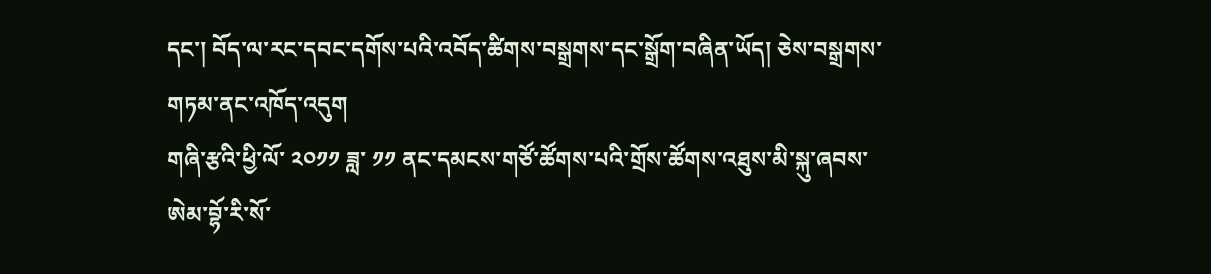དང་། བོད་ལ་རང་དབང་དགོས་པའི་འབོད་ཚིགས་བསྒྲགས་དང་སྒྲོག་བཞིན་ཡོད། ཅེས་བསྒྲགས་གཏམ་ནང་འཁོད་འདུག
གཞི་རྩའི་ཕྱི་ལོ་ ༢༠༡༡ ཟླ་ ༡༡ ནང་དམངས་གཙོ་ཚོགས་པའི་གྲོས་ཚོགས་འཐུས་མི་སྐུ་ཞབས་ཨེམ་བྷོ་རི་སོ་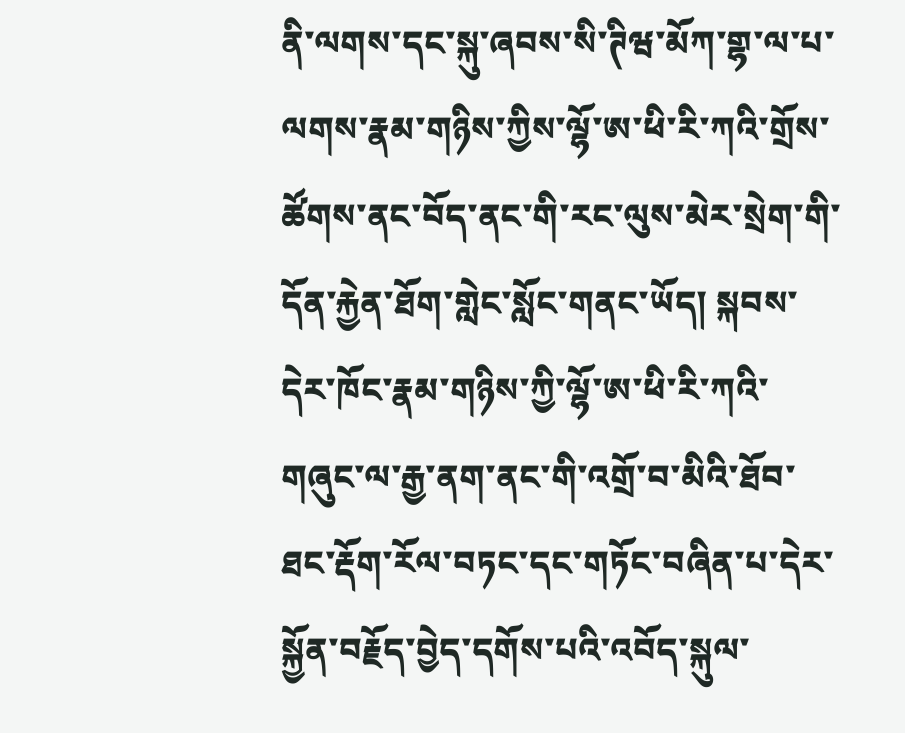ནི་ལགས་དང་སྐུ་ཞབས་སི་ཊིཝ་མོཀ་གྷ་ལ་པ་ལགས་རྣམ་གཉིས་ཀྱིས་ལྷོ་ཨ་ཕི་རི་ཀའི་གྲོས་ཚོགས་ནང་བོད་ནང་གི་རང་ལུས་མེར་སྲེག་གི་དོན་རྐྱེན་ཐོག་གླེང་སློང་གནང་ཡོད། སྐབས་དེར་ཁོང་རྣམ་གཉིས་ཀྱི་ལྷོ་ཨ་ཕི་རི་ཀའི་གཞུང་ལ་རྒྱ་ནག་ནང་གི་འགྲོ་བ་མིའི་ཐོབ་ཐང་རྡོག་རོལ་བཏང་དང་གཏོང་བཞིན་པ་དེར་སྐྱོན་བརྗོད་བྱེད་དགོས་པའི་འབོད་སྐུལ་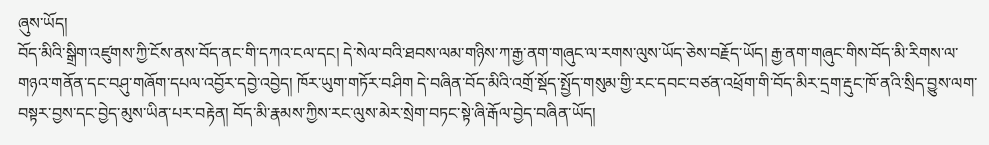ཞུས་ཡོད།
བོད་མིའི་སྒྲིག་འཛུགས་ཀྱི་ངོས་ནས་བོད་ནང་གི་དཀའ་ངལ་དང། དེ་སེལ་བའི་ཐབས་ལམ་གཉིས་ཀ་རྒྱ་ནག་གཞུང་ལ་རགས་ལུས་ཡོད་ཅེས་བརྗོད་ཡོད། རྒྱ་ནག་གཞུང་གིས་བོད་མི་རིགས་ལ་གཉའ་གནོན་དང་བཤུ་གཞོག་དཔལ་འབྱོར་དབྱེ་འབྱེད། ཁོར་ཡུག་གཏོར་བཤིག དེ་བཞིན་བོད་མིའི་འགྲོ་སྡོད་སྤྱོད་གསུམ་གྱི་རང་དབང་བཙན་འཕྲོག་གི་བོད་མིར་དྲག་རྡུང་ཁོ་ནའི་སྲིད་བྱུས་ལག་བསྟར་བྱས་དང་བྱེད་མུས་ཡིན་པར་བརྟེན། བོད་མི་རྣམས་ཀྱིས་རང་ལུས་མེར་སྲེག་བཏང་སྟེ་ཞི་རྒོལ་བྱེད་བཞིན་ཡོད།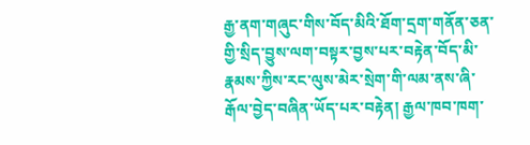རྒྱ་ནག་གཞུང་གིས་བོད་མིའི་ཐོག་དྲག་གནོན་ཅན་གྱི་སྲིད་བྱུས་ལག་བསྟར་བྱས་པར་བརྟེན་བོད་མི་རྣམས་ཀྱིས་རང་ལུས་མེར་སྲེག་གི་ལམ་ནས་ཞི་རྒོལ་བྱེད་བཞིན་ཡོད་པར་བརྟེན། རྒྱལ་ཁབ་ཁག་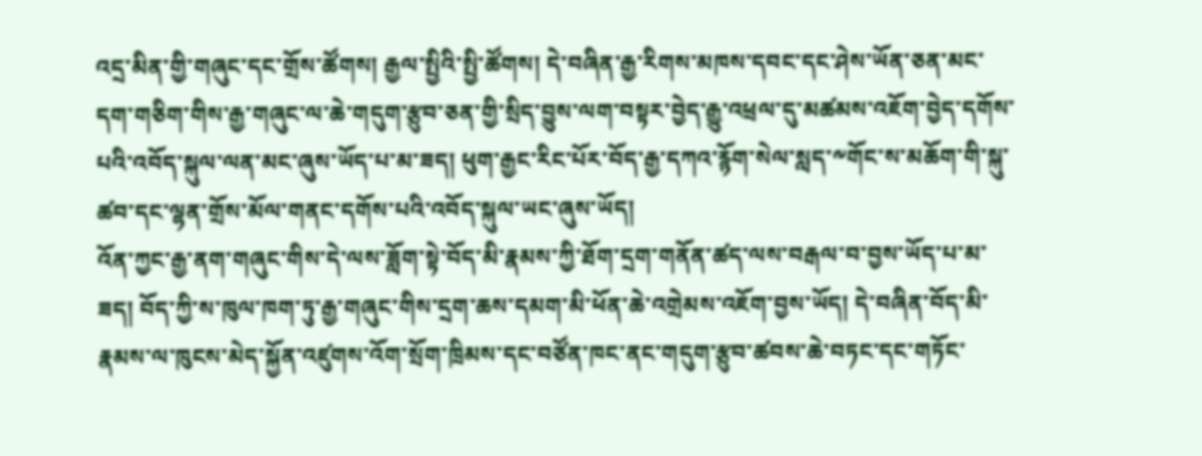འདྲ་མིན་གྱི་གཞུང་དང་གྲོས་ཚོགས། རྒྱལ་སྤྱིའི་སྤྱི་ཚོགས། དེ་བཞིན་རྒྱ་རིགས་མཁས་དབང་དང་ཤེས་ཡོན་ཅན་མང་དག་གཅིག་གིས་རྒྱ་གཞུང་ལ་ཆེ་གདུག་རྩུབ་ཅན་གྱི་སྲིད་བྱུས་ལག་བསྟར་བྱེད་རྒྱུ་འཕྲལ་དུ་མཚམས་འཇོག་བྱེད་དགོས་པའི་འབོད་སྐུལ་ལན་མང་ཞུས་ཡོད་པ་མ་ཟད། ཕུག་རྒྱང་རིང་པོར་བོད་རྒྱ་དཀའ་རྙོག་སེལ་སླད་༸གོང་ས་མཆོག་གི་སྐུ་ཚབ་དང་ལྷན་གྲོས་མོལ་གནང་དགོས་པའི་འབོད་སྐུལ་ཡང་ཞུས་ཡོད།
འོན་ཀྱང་རྒྱ་ནག་གཞུང་གིས་དེ་ལས་ཟློག་སྟེ་བོད་མི་རྣམས་ཀྱི་ཐོག་དྲག་གནོན་ཚད་ལས་བརྒལ་བ་བྱས་ཡོད་པ་མ་ཟད། བོད་ཀྱི་ས་ཁུལ་ཁག་ཏུ་རྒྱ་གཞུང་གིས་དྲག་ཆས་དམག་མི་ཕོན་ཆེ་འགྲེམས་འཇོག་བྱས་ཡོད། དེ་བཞིན་བོད་མི་རྣམས་ལ་ཁུངས་མེད་སྐྱོན་འཛུགས་འོག་སྲོག་ཁྲིམས་དང་བཙོན་ཁང་ནང་གདུག་རྩུབ་ཚབས་ཆེ་བཏང་དང་གཏོང་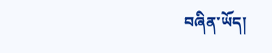བཞིན་ཡོད།